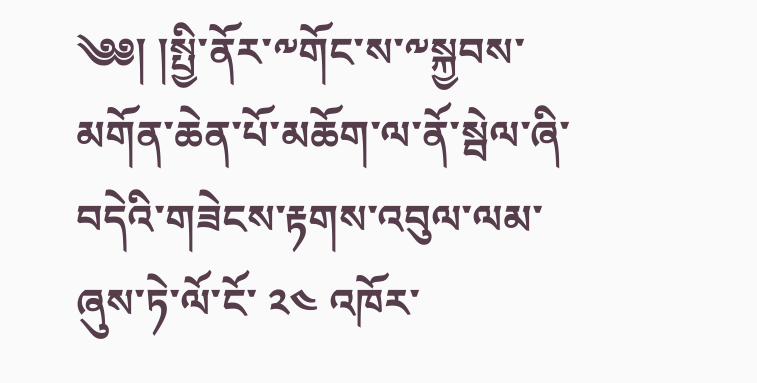༄༅། །སྤྱི་ནོར་༸གོང་ས་༸སྐྱབས་མགོན་ཆེན་པོ་མཆོག་ལ་ནོ་སྦེལ་ཞི་བདེའི་གཟེངས་རྟགས་འབུལ་ལམ་ཞུས་ཏེ་ལོ་ངོ་ ༢༤ འཁོར་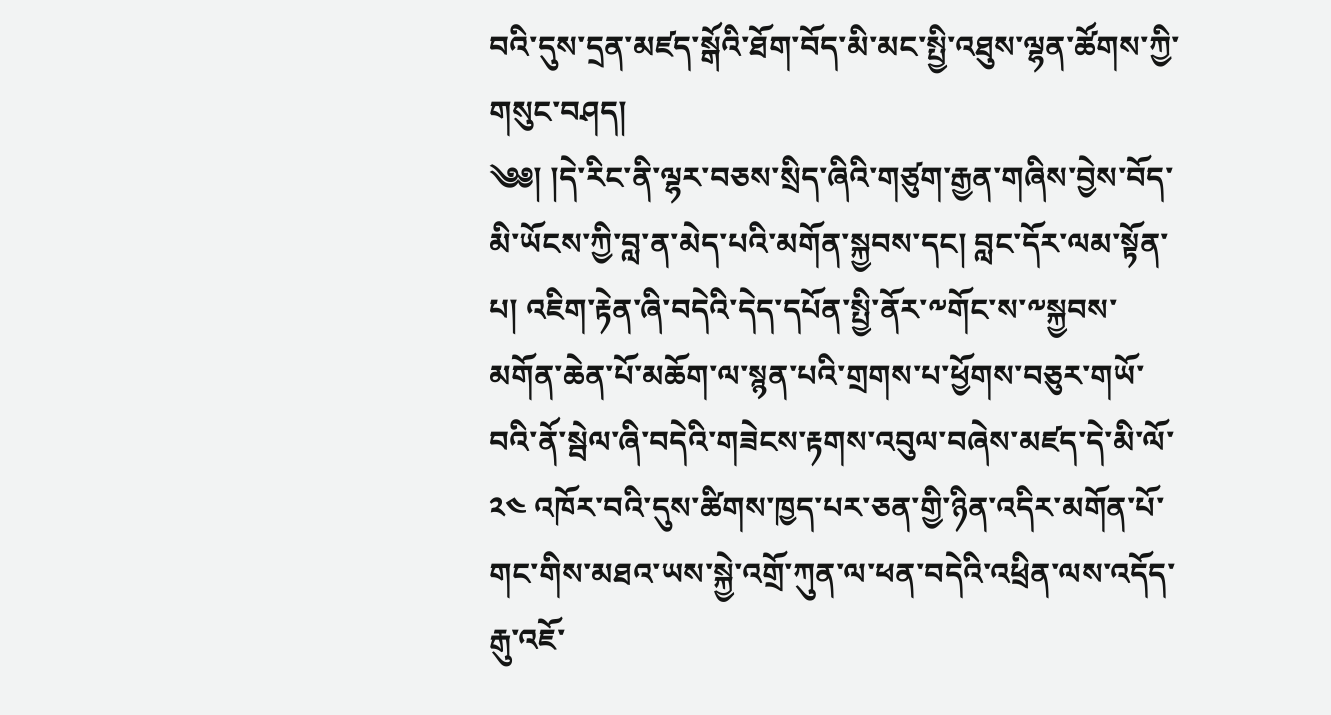བའི་དུས་དྲན་མཛད་སྒོའི་ཐོག་བོད་མི་མང་སྤྱི་འཐུས་ལྷན་ཚོགས་ཀྱི་གསུང་བཤད།
༄༅། །དེ་རིང་ནི་ལྷར་བཅས་སྲིད་ཞིའི་གཙུག་རྒྱན་གཞིས་བྱེས་བོད་མི་ཡོངས་ཀྱི་བླ་ན་མེད་པའི་མགོན་སྐྱབས་དང། བླང་དོར་ལམ་སྟོན་པ། འཇིག་རྟེན་ཞི་བདེའི་དེད་དཔོན་སྤྱི་ནོར་༸གོང་ས་༸སྐྱབས་མགོན་ཆེན་པོ་མཆོག་ལ་སྙན་པའི་གྲགས་པ་ཕྱོགས་བཅུར་གཡོ་བའི་ནོ་སྦེལ་ཞི་བདེའི་གཟེངས་རྟགས་འབུལ་བཞེས་མཛད་དེ་མི་ལོ་ ༢༤ འཁོར་བའི་དུས་ཚིགས་ཁྱད་པར་ཅན་གྱི་ཉིན་འདིར་མགོན་པོ་གང་གིས་མཐའ་ཡས་སྐྱེ་འགྲོ་ཀུན་ལ་ཕན་བདེའི་འཕྲིན་ལས་འདོད་རྒུ་འཇོ་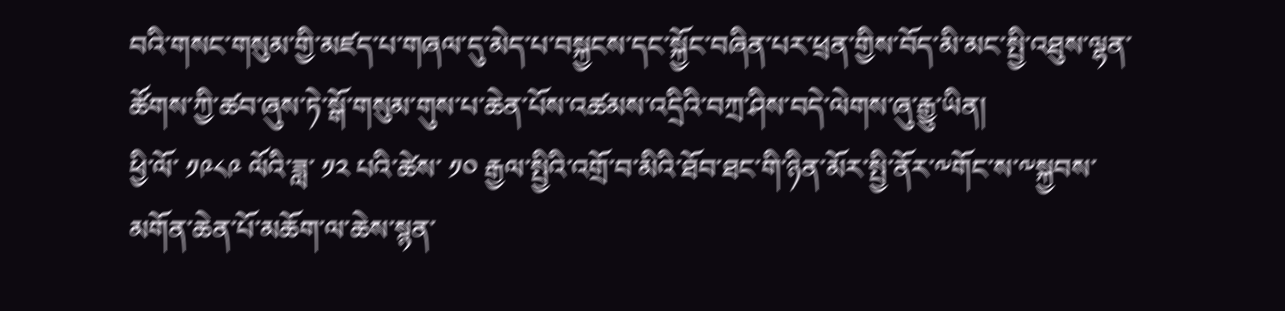བའི་གསང་གསུམ་གྱི་མཛད་པ་གཞལ་དུ་མེད་པ་བསྐྱངས་དང་སྐྱོང་བཞིན་པར་ཕྲན་གྱིས་བོད་མི་མང་སྤྱི་འཐུས་ལྷན་ཚོགས་ཀྱི་ཚབ་ཞུས་ཏེ་སྒོ་གསུམ་གུས་པ་ཆེན་པོས་འཚམས་འདྲིའི་བཀྲ་ཤིས་བདེ་ལེགས་ཞུ་རྒྱུ་ཡིན།
ཕྱི་ལོ་ ༡༩༨༩ ལོའི་ཟླ་ ༡༢ པའི་ཚེས་ ༡༠ རྒྱལ་སྤྱིའི་འགྲོ་བ་མིའི་ཐོབ་ཐང་གི་ཉིན་མོར་སྤྱི་ནོར་༸གོང་ས་༸སྐྱབས་མགོན་ཆེན་པོ་མཆོག་ལ་ཆེས་སྙན་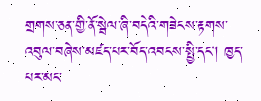གྲགས་ཅན་གྱི་ནོ་སྦེལ་ཞི་བདེའི་གཟེངས་རྟགས་འབུལ་བཞེས་མཛད་པར་བོད་འབངས་སྤྱི་དང། ཁྱད་པར་མང་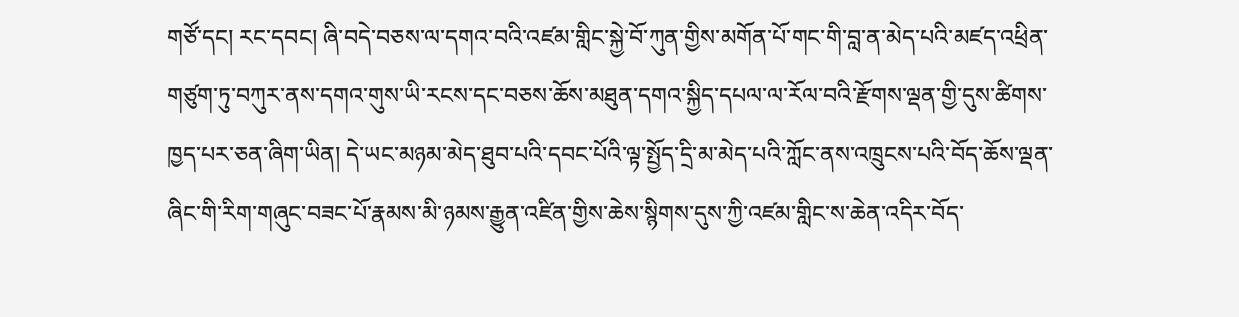གཙོ་དང། རང་དབང། ཞི་བདེ་བཅས་ལ་དགའ་བའི་འཛམ་གླིང་སྐྱེ་བོ་ཀུན་གྱིས་མགོན་པོ་གང་གི་བླ་ན་མེད་པའི་མཛད་འཕྲིན་གཙུག་ཏུ་བཀུར་ནས་དགའ་གུས་ཡི་རངས་དང་བཅས་ཆོས་མཐུན་དགའ་སྐྱིད་དཔལ་ལ་རོལ་བའི་རྫོགས་ལྡན་གྱི་དུས་ཚིགས་ཁྱད་པར་ཅན་ཞིག་ཡིན། དེ་ཡང་མཉམ་མེད་ཐུབ་པའི་དབང་པོའི་ལྟ་སྤྱོད་དྲི་མ་མེད་པའི་ཀློང་ནས་འཁྲུངས་པའི་བོད་ཆོས་ལྡན་ཞིང་གི་རིག་གཞུང་བཟང་པོ་རྣམས་མི་ཉམས་རྒྱུན་འཛིན་གྱིས་ཆེས་སྙིགས་དུས་ཀྱི་འཛམ་གླིང་ས་ཆེན་འདིར་བོད་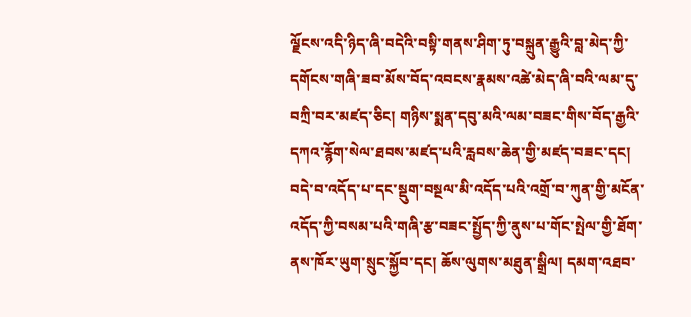ལྗོངས་འདི་ཉིད་ཞི་བདེའི་བསྟི་གནས་ཤིག་ཏུ་བསྐྲུན་རྒྱུའི་བླ་མེད་ཀྱི་དགོངས་གཞི་ཟབ་མོས་བོད་འབངས་རྣམས་འཚེ་མེད་ཞི་བའི་ལམ་དུ་བཀྲི་བར་མཛད་ཅིང། གཉིས་སྨན་དབུ་མའི་ལམ་བཟང་གིས་བོད་རྒྱའི་དཀའ་རྙོག་སེལ་ཐབས་མཛད་པའི་རླབས་ཆེན་གྱི་མཛད་བཟང་དང། བདེ་བ་འདོད་པ་དང་སྡུག་བསྔལ་མི་འདོད་པའི་འགྲོ་བ་ཀུན་གྱི་མངོན་འདོད་ཀྱི་བསམ་པའི་གཞི་རྩ་བཟང་སྤྱོད་ཀྱི་ནུས་པ་གོང་སྤེལ་གྱི་ཐོག་ནས་ཁོར་ཡུག་སྲུང་སྐྱོབ་དང། ཆོས་ལུགས་མཐུན་སྒྲིལ། དམག་འཐབ་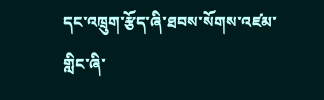དང་འཁྲུག་རྩོད་ཞི་ཐབས་སོགས་འཛམ་གླིང་ཞི་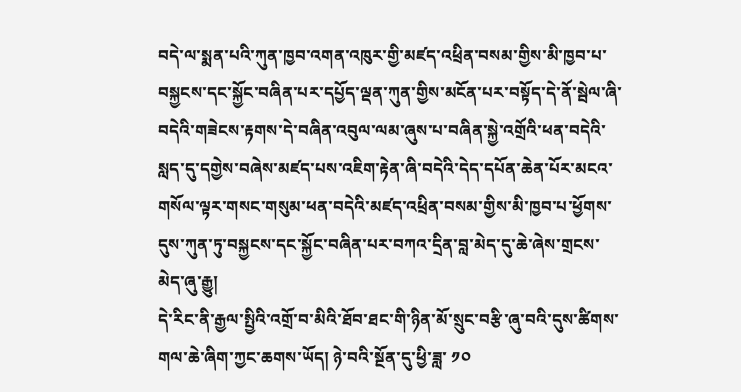བདེ་ལ་སྨན་པའི་ཀུན་ཁྱབ་འགན་འཁུར་གྱི་མཛད་འཕྲིན་བསམ་གྱིས་མི་ཁྱབ་པ་བསྐྱངས་དང་སྐྱོང་བཞིན་པར་དཔྱོད་ལྡན་ཀུན་གྱིས་མངོན་པར་བསྟོད་དེ་ནོ་སྦེལ་ཞི་བདེའི་གཟེངས་རྟགས་དེ་བཞིན་འབུལ་ལམ་ཞུས་པ་བཞིན་སྐྱེ་འགྲོའི་ཕན་བདེའི་སླད་དུ་དགྱེས་བཞེས་མཛད་པས་འཇིག་རྟེན་ཞི་བདེའི་དེད་དཔོན་ཆེན་པོར་མངའ་གསོལ་ལྟར་གསང་གསུམ་ཕན་བདེའི་མཛད་འཕྲིན་བསམ་གྱིས་མི་ཁྱབ་པ་ཕྱོགས་དུས་ཀུན་ཏུ་བསྐྱངས་དང་སྐྱོང་བཞིན་པར་བཀའ་དྲིན་བླ་མེད་དུ་ཆེ་ཞེས་གྲངས་མེད་ཞུ་རྒྱུ།
དེ་རིང་ནི་རྒྱལ་སྤྱིའི་འགྲོ་བ་མིའི་ཐོབ་ཐང་གི་ཉིན་མོ་སྲུང་བརྩི་ཞུ་བའི་དུས་ཚིགས་གལ་ཆེ་ཞིག་ཀྱང་ཆགས་ཡོད། ཉེ་བའི་སྔོན་དུ་ཕྱི་ཟླ་ ༡༠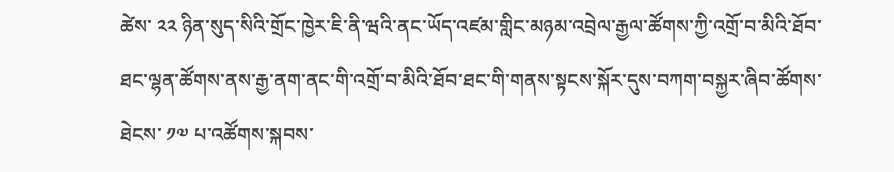ཚེས་ ༢༢ ཉིན་སུད་སིའི་གྲོང་ཁྱེར་ཇི་ནི་ཝའི་ནང་ཡོད་འཛམ་གླིང་མཉམ་འབྲེལ་རྒྱལ་ཚོགས་ཀྱི་འགྲོ་བ་མིའི་ཐོབ་ཐང་ལྷན་ཚོགས་ནས་རྒྱ་ནག་ནང་གི་འགྲོ་བ་མིའི་ཐོབ་ཐང་གི་གནས་སྟངས་སྐོར་དུས་བཀག་བསྐྱར་ཞིབ་ཚོགས་ཐེངས་ ༡༧ པ་འཚོགས་སྐབས་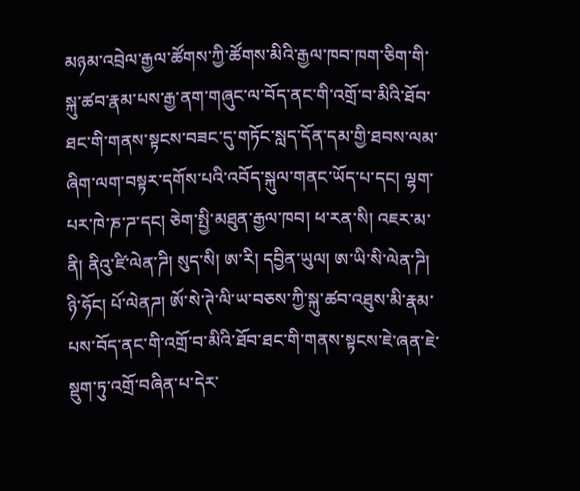མཉམ་འབྲེལ་རྒྱལ་ཚོགས་ཀྱི་ཚོགས་མིའི་རྒྱལ་ཁབ་ཁག་ཅིག་གི་སྐུ་ཚབ་རྣམ་པས་རྒྱ་ནག་གཞུང་ལ་བོད་ནང་གི་འགྲོ་བ་མིའི་ཐོབ་ཐང་གི་གནས་སྟངས་བཟང་དུ་གཏོང་སླད་དོན་དམ་གྱི་ཐབས་ལམ་ཞིག་ལག་བསྟར་དགོས་པའི་འབོད་སྐུལ་གནང་ཡོད་པ་དང། ལྷག་པར་ཁེ་ཎ་ཌ་དང། ཅེག་སྤྱི་མཐུན་རྒྱལ་ཁབ། ཕ་རན་སི། འཇར་མ་ནི། ནིའུ་ཛི་ལེན་ཌི། སུད་སི། ཨ་རི། དབྱིན་ཡུལ། ཨ་ཡི་སི་ལེན་ཌི། ཉི་ཧོང། པོ་ལེནཌ། ཨོ་སེ་ཊེ་ལི་ཡ་བཅས་ཀྱི་སྐུ་ཚབ་འཐུས་མི་རྣམ་པས་བོད་ནང་གི་འགྲོ་བ་མིའི་ཐོབ་ཐང་གི་གནས་སྟངས་ཇེ་ཞན་ཇེ་སྡུག་ཏུ་འགྲོ་བཞིན་པ་དེར་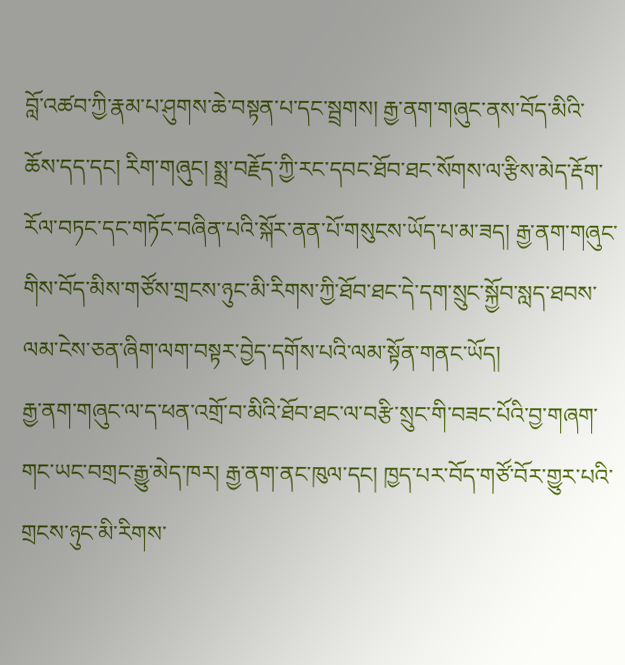བློ་འཚབ་ཀྱི་རྣམ་པ་ཤུགས་ཆེ་བསྟན་པ་དང་སྦྲགས། རྒྱ་ནག་གཞུང་ནས་བོད་མིའི་ཆོས་དད་དང། རིག་གཞུང། སྨྲ་བརྗོད་ཀྱི་རང་དབང་ཐོབ་ཐང་སོགས་ལ་རྩིས་མེད་རྡོག་རོལ་བཏང་དང་གཏོང་བཞིན་པའི་སྐོར་ནན་པོ་གསུངས་ཡོད་པ་མ་ཟད། རྒྱ་ནག་གཞུང་གིས་བོད་མིས་གཙོས་གྲངས་ཉུང་མི་རིགས་ཀྱི་ཐོབ་ཐང་དེ་དག་སྲུང་སྐྱོབ་སླད་ཐབས་ལམ་ངེས་ཅན་ཞིག་ལག་བསྟར་བྱེད་དགོས་པའི་ལམ་སྟོན་གནང་ཡོད།
རྒྱ་ནག་གཞུང་ལ་ད་ཕན་འགྲོ་བ་མིའི་ཐོབ་ཐང་ལ་བརྩི་སྲུང་གི་བཟང་པོའི་བྱ་གཞག་གང་ཡང་བགྲང་རྒྱུ་མེད་ཁར། རྒྱ་ནག་ནང་ཁུལ་དང། ཁྱད་པར་བོད་གཙོ་བོར་གྱུར་པའི་གྲངས་ཉུང་མི་རིགས་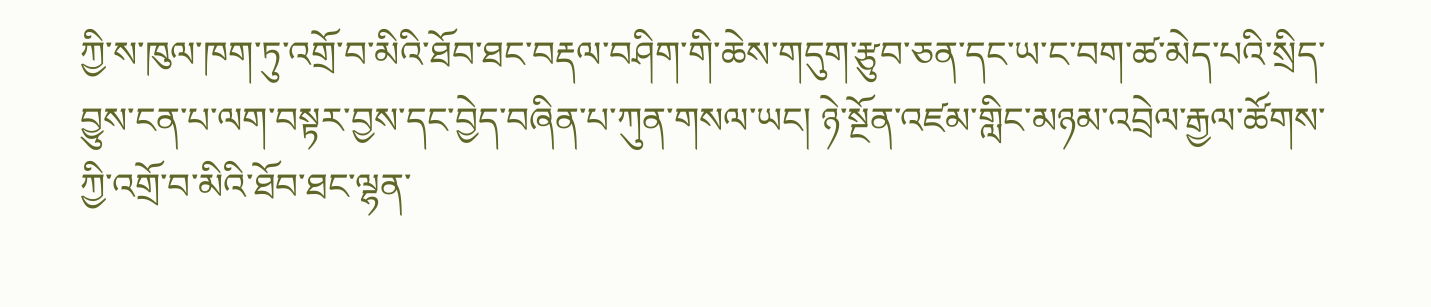ཀྱི་ས་ཁུལ་ཁག་ཏུ་འགྲོ་བ་མིའི་ཐོབ་ཐང་བརྡལ་བཤིག་གི་ཆེས་གདུག་རྩུབ་ཅན་དང་ཡ་ང་བག་ཚ་མེད་པའི་སྲིད་བྱུས་ངན་པ་ལག་བསྟར་བྱས་དང་བྱེད་བཞིན་པ་ཀུན་གསལ་ཡང། ཉེ་སྔོན་འཛམ་གླིང་མཉམ་འབྲེལ་རྒྱལ་ཚོགས་ཀྱི་འགྲོ་བ་མིའི་ཐོབ་ཐང་ལྷན་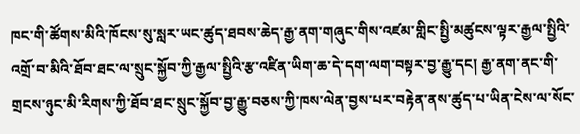ཁང་གི་ཚོགས་མིའི་ཁོངས་སུ་སླར་ཡང་ཚུད་ཐབས་ཆེད་རྒྱ་ནག་གཞུང་གིས་འཛམ་གླིང་སྤྱི་མཚུངས་ལྟར་རྒྱལ་སྤྱིའི་འགྲོ་བ་མིའི་ཐོབ་ཐང་ལ་སྲུང་སྐྱོབ་ཀྱི་རྒྱལ་སྤྱིའི་རྩ་འཛིན་ཡིག་ཆ་དེ་དག་ལག་བསྟར་བྱ་རྒྱུ་དང། རྒྱ་ནག་ནང་གི་གྲངས་ཉུང་མི་རིགས་ཀྱི་ཐོབ་ཐང་སྲུང་སྐྱོབ་བྱ་རྒྱུ་བཅས་ཀྱི་ཁས་ལེན་བྱས་པར་བརྟེན་ནས་ཚུད་པ་ཡིན་ངེས་ལ་སོང་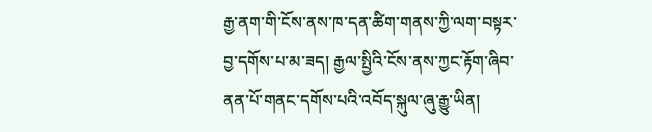རྒྱ་ནག་གི་ངོས་ནས་ཁ་དན་ཚིག་གནས་ཀྱི་ལག་བསྟར་བྱ་དགོས་པ་མ་ཟད། རྒྱལ་སྤྱིའི་ངོས་ནས་ཀྱང་རྟོག་ཞིབ་ནན་པོ་གནང་དགོས་པའི་འབོད་སྐུལ་ཞུ་རྒྱུ་ཡིན།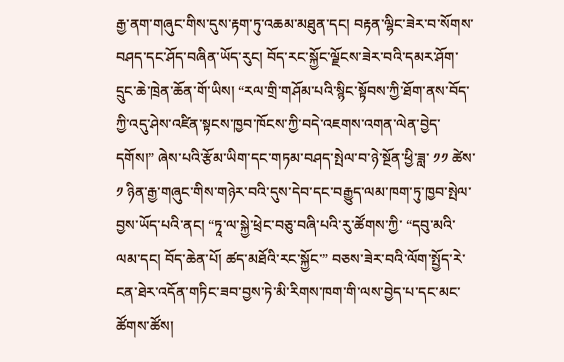རྒྱ་ནག་གཞུང་གིས་དུས་རྟག་ཏུ་འཆམ་མཐུན་དང། བརྟན་ལྷིང་ཟེར་བ་སོགས་བཤད་དང་ཤོད་བཞིན་ཡོད་རུང། བོད་རང་སྐྱོང་ལྗོངས་ཟེར་བའི་དམར་ཤོག་དྲུང་ཆེ་ཁྲེན་ཆོན་གོ་ཡིས། “རལ་གྲི་གཤོམ་པའི་སྙིང་སྟོབས་ཀྱི་ཐོག་ནས་བོད་ཀྱི་འདུ་ཤེས་འཛིན་སྟངས་ཁྱབ་ཁོངས་ཀྱི་བདེ་འཇགས་འགན་ལེན་བྱེད་དགོས།” ཞེས་པའི་རྩོམ་ཡིག་དང་གཏམ་བཤད་སྤེལ་བ་ཉེ་སྔོན་ཕྱི་ཟླ་ ༡༡ ཚེས་ ༡ ཉིན་རྒྱ་གཞུང་གིས་གཉེར་བའི་དུས་དེབ་དང་བརྒྱུད་ལམ་ཁག་ཏུ་ཁྱབ་སྤེལ་བྱས་ཡོད་པའི་ནང། “ཏཱ་ལ་སྐྱེ་ཕྲེང་བཅུ་བཞི་པའི་རུ་ཚོགས་ཀྱི་ “དབུ་མའི་ལམ་དང། བོད་ཆེན་པོ། ཚད་མཐོའི་རང་སྐྱོང་” བཅས་ཟེར་བའི་ལོག་སྤྱོད་རེ་ངན་ཐེར་འདོན་གཏིང་ཟབ་བྱས་ཏེ་མི་རིགས་ཁག་གི་ལས་བྱེད་པ་དང་མང་ཚོགས་ཚོས།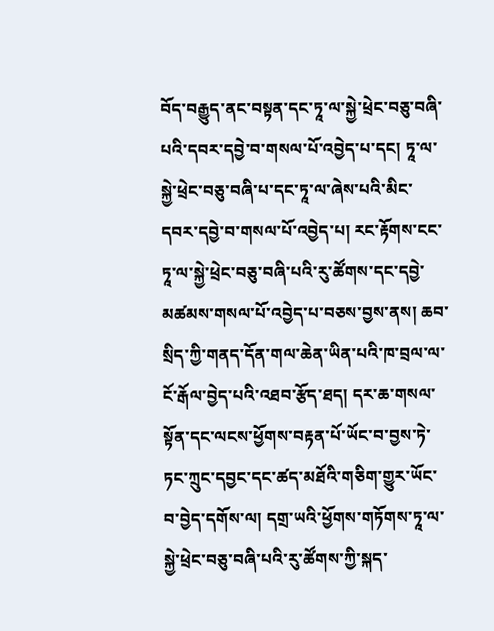བོད་བརྒྱུད་ནང་བསྟན་དང་ཏཱ་ལ་སྐྱེ་ཕྲེང་བཅུ་བཞི་པའི་དབར་དབྱེ་བ་གསལ་པོ་འབྱེད་པ་དང། ཏཱ་ལ་སྐྱེ་ཕྲེང་བཅུ་བཞི་པ་དང་ཏཱ་ལ་ཞེས་པའི་མིང་དབར་དབྱེ་བ་གསལ་པོ་འབྱེད་པ། རང་རྟོགས་ངང་ཏཱ་ལ་སྐྱེ་ཕྲེང་བཅུ་བཞི་པའི་རུ་ཚོགས་དང་དབྱེ་མཚམས་གསལ་པོ་འབྱེད་པ་བཅས་བྱས་ནས། ཆབ་སྲིད་ཀྱི་གནད་དོན་གལ་ཆེན་ཡིན་པའི་ཁ་བྲལ་ལ་ངོ་རྒོལ་བྱེད་པའི་འཐབ་རྩོད་ཐད། དར་ཆ་གསལ་སྟོན་དང་ལངས་ཕྱོགས་བརྟན་པོ་ཡོང་བ་བྱས་ཏེ་ཏང་ཀྲུང་དབྱང་དང་ཚད་མཐོའི་གཅིག་གྱུར་ཡོང་བ་བྱེད་དགོས་ལ། དགྲ་ཡའི་ཕྱོགས་གཏོགས་ཏཱ་ལ་སྐྱེ་ཕྲེང་བཅུ་བཞི་པའི་རུ་ཚོགས་ཀྱི་སྐད་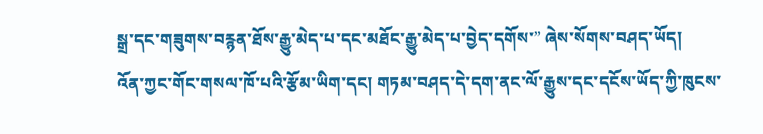སྒྲ་དང་གཟུགས་བརྙན་ཐོས་རྒྱུ་མེད་པ་དང་མཐོང་རྒྱུ་མེད་པ་བྱེད་དགོས་” ཞེས་སོགས་བཤད་ཡོད།
འོན་ཀྱང་གོང་གསལ་ཁོ་པའི་རྩོམ་ཡིག་དང། གཏམ་བཤད་དེ་དག་ནང་ལོ་རྒྱུས་དང་དངོས་ཡོད་ཀྱི་ཁུངས་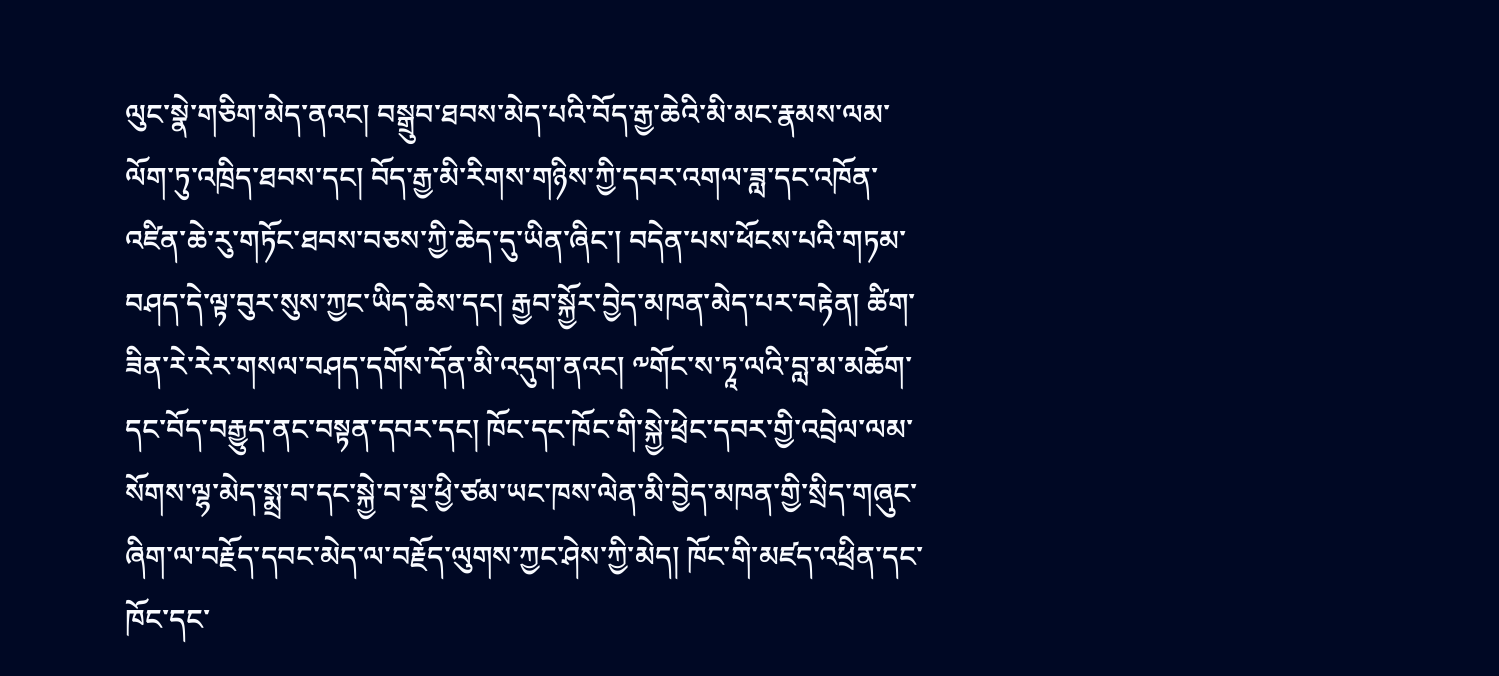ལུང་སྣེ་གཅིག་མེད་ནའང། བསྒྲུབ་ཐབས་མེད་པའི་བོད་རྒྱ་ཆེའི་མི་མང་རྣམས་ལམ་ལོག་ཏུ་འཁྲིད་ཐབས་དང། བོད་རྒྱ་མི་རིགས་གཉིས་ཀྱི་དབར་འགལ་ཟླ་དང་འཁོན་འཛིན་ཆེ་རུ་གཏོང་ཐབས་བཅས་ཀྱི་ཆེད་དུ་ཡིན་ཞིང་། བདེན་པས་ཕོངས་པའི་གཏམ་བཤད་དེ་ལྟ་བུར་སུས་ཀྱང་ཡིད་ཆེས་དང། རྒྱབ་སྐྱོར་བྱེད་མཁན་མེད་པར་བརྟེན། ཚིག་ཟིན་རེ་རེར་གསལ་བཤད་དགོས་དོན་མི་འདུག་ནའང། ༸གོང་ས་ཏཱ་ལའི་བླ་མ་མཆོག་དང་བོད་བརྒྱུད་ནང་བསྟན་དབར་དང། ཁོང་དང་ཁོང་གི་སྐྱེ་ཕྲེང་དབར་གྱི་འབྲེལ་ལམ་སོགས་ལྷ་མེད་སྨྲ་བ་དང་སྐྱེ་བ་སྔ་ཕྱི་ཙམ་ཡང་ཁས་ལེན་མི་བྱེད་མཁན་གྱི་སྲིད་གཞུང་ཞིག་ལ་བརྗོད་དབང་མེད་ལ་བརྗོད་ལུགས་ཀྱང་ཤེས་ཀྱི་མེད། ཁོང་གི་མཛད་འཕྲིན་དང་ཁོང་དང་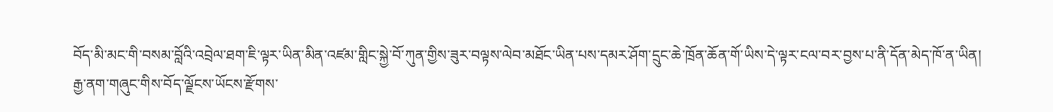བོད་མི་མང་གི་བསམ་བློའི་འབྲེལ་ཐག་ཇི་ལྟར་ཡིན་མིན་འཛམ་གླིང་སྐྱེ་བོ་ཀུན་གྱིས་ཟུར་བལྟས་ལེབ་མཐོང་ཡིན་པས་དམར་ཤོག་དྲུང་ཆེ་ཁྲོན་ཆོན་གོ་ཡིས་དེ་ལྟར་ངལ་བར་བྱས་པ་ནི་དོན་མེད་ཁོ་ན་ཡིན།
རྒྱ་ནག་གཞུང་གིས་བོད་ལྗོངས་ཡོངས་རྫོགས་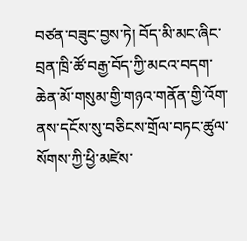བཙན་བཟུང་བྱས་ཏེ། བོད་མི་མང་ཞིང་བྲན་ཁྲི་ཚོ་བརྒྱ་བོད་ཀྱི་མངའ་བདག་ཆེན་མོ་གསུམ་གྱི་གཉའ་གནོན་གྱི་འོག་ནས་དངོས་སུ་བཅིངས་གྲོལ་བཏང་ཚུལ་སོགས་ཀྱི་ཕྱི་མཛེས་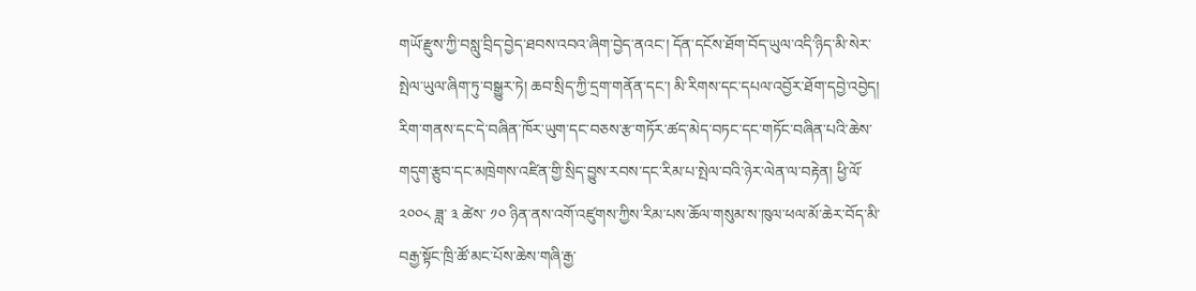གཡོ་རྫུས་ཀྱི་བསླུ་བྲིད་བྱེད་ཐབས་འབའ་ཞིག་བྱེད་ནའང་། དོན་དངོས་ཐོག་བོད་ཡུལ་འདི་ཉིད་མི་སེར་སྤེལ་ཡུལ་ཞིག་ཏུ་བསྒྱུར་ཏེ། ཆབ་སྲིད་ཀྱི་དྲག་གནོན་དང་། མི་རིགས་དང་དཔལ་འབྱོར་ཐོག་དབྱེ་འབྱེད། རིག་གནས་དང་དེ་བཞིན་ཁོར་ཡུག་དང་བཅས་རྩ་གཏོར་ཚད་མེད་བཏང་དང་གཏོང་བཞིན་པའི་ཆེས་གདུག་རྩུབ་དང་མཁྲེགས་འཛིན་གྱི་སྲིད་བྱུས་རབས་དང་རིམ་པ་སྤེལ་བའི་ཉེར་ལེན་ལ་བརྟེན། ཕྱི་ལོ་ ༢༠༠༨ ཟླ་ ༣ ཚེས་ ༡༠ ཉིན་ནས་འགོ་འཛུགས་ཀྱིས་རིམ་པས་ཆོལ་གསུམ་ས་ཁུལ་ཕལ་མོ་ཆེར་བོད་མི་བརྒྱ་སྟོང་ཁྲི་ཚོ་མང་པོས་ཆེས་གཞི་རྒྱ་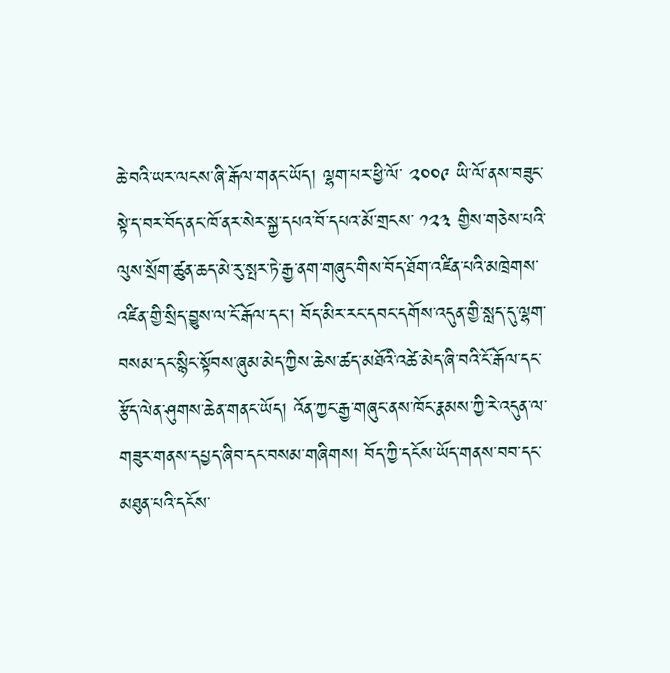ཆེ་བའི་ཡར་ལངས་ཞི་རྒོལ་གནང་ཡོད། ལྷག་པར་ཕྱི་ལོ་ ༢༠༠༩ ཡི་ལོ་ནས་བཟུང་སྟེ་ད་བར་བོད་ནང་ཁོ་ནར་སེར་སྐྱ་དཔའ་བོ་དཔའ་མོ་གྲངས་ ༡༢༣ གྱིས་གཅེས་པའི་ལུས་སྲོག་ཚུན་ཆད་མེ་རུ་སྤར་ཏེ་རྒྱ་ནག་གཞུང་གིས་བོད་ཐོག་འཛིན་པའི་མཁྲེགས་འཛིན་གྱི་སྲིད་བྱུས་ལ་ངོ་རྒོལ་དང་། བོད་མིར་རང་དབང་དགོས་འདུན་གྱི་སླད་དུ་ལྷག་བསམ་དང་སྙིང་སྟོབས་ཞུམ་མེད་ཀྱིས་ཆེས་ཚད་མཐོའི་འཚེ་མེད་ཞི་བའི་ངོ་རྒོལ་དང་རྩོད་ལེན་ཤུགས་ཆེན་གནང་ཡོད། འོན་ཀྱང་རྒྱ་གཞུང་ནས་ཁོང་རྣམས་ཀྱི་རེ་འདུན་ལ་གཟུར་གནས་དཔྱད་ཞིབ་དང་བསམ་གཞིགས། བོད་ཀྱི་དངོས་ཡོད་གནས་བབ་དང་མཐུན་པའི་དངོས་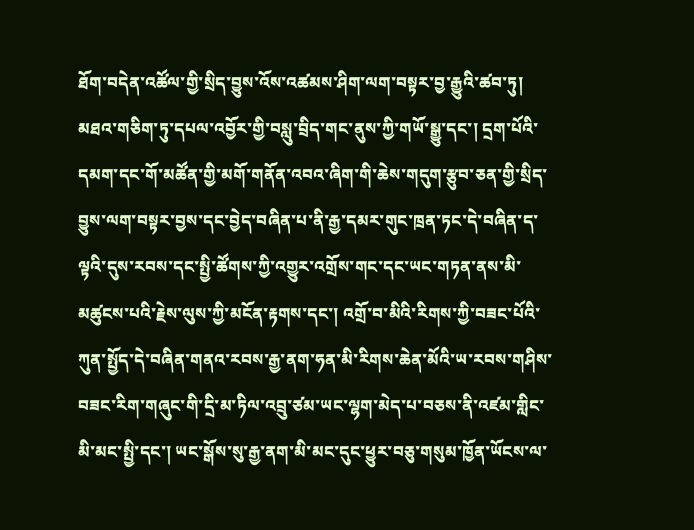ཐོག་བདེན་འཚོལ་གྱི་སྲིད་བྱུས་འོས་འཚམས་ཤིག་ལག་བསྟར་བྱ་རྒྱུའི་ཚབ་ཏུ། མཐའ་གཅིག་ཏུ་དཔལ་འབྱོར་གྱི་བསླུ་བྲིད་གང་ནུས་ཀྱི་གཡོ་སྒྱུ་དང་། དྲག་པོའི་དམག་དང་གོ་མཚོན་གྱི་མགོ་གནོན་འབའ་ཞིག་གི་ཆེས་གདུག་རྩུབ་ཅན་གྱི་སྲིད་བྱུས་ལག་བསྟར་བྱས་དང་བྱེད་བཞིན་པ་ནི་རྒྱ་དམར་གུང་ཁྲན་ཏང་དེ་བཞིན་ད་ལྟའི་དུས་རབས་དང་སྤྱི་ཚོགས་ཀྱི་འགྱུར་འགྲོས་གང་དང་ཡང་གཏན་ནས་མི་མཚུངས་པའི་རྗེས་ལུས་ཀྱི་མངོན་རྟགས་དང་། འགྲོ་བ་མིའི་རིགས་ཀྱི་བཟང་པོའི་ཀུན་སྤྱོད་དེ་བཞིན་གནའ་རབས་རྒྱ་ནག་ཧན་མི་རིགས་ཆེན་མོའི་ཡ་རབས་གཤིས་བཟང་རིག་གཞུང་གི་དྲི་མ་ཏིལ་འབྲུ་ཙམ་ཡང་ལྷག་མེད་པ་བཅས་ནི་འཛམ་གླིང་མི་མང་སྤྱི་དང་། ཡང་སྒོས་སུ་རྒྱ་ནག་མི་མང་དུང་ཕྱུར་བཅུ་གསུམ་ཁྱོན་ཡོངས་ལ་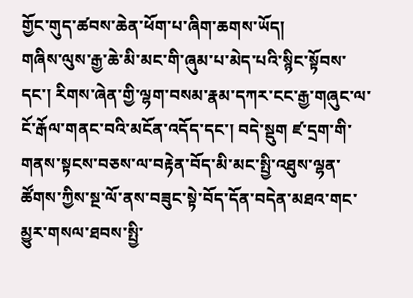གྱོང་གུད་ཚབས་ཆེན་ཕོག་པ་ཞིག་ཆགས་ཡོད།
གཞིས་ལུས་རྒྱ་ཆེ་མི་མང་གི་ཞུམ་པ་མེད་པའི་སྙིང་སྟོབས་དང་། རིགས་ཞེན་གྱི་ལྷག་བསམ་རྣམ་དཀར་ངང་རྒྱ་གཞུང་ལ་ངོ་རྒོལ་གནང་བའི་མངོན་འདོད་དང་། བདེ་སྡུག ཛ་དྲག་གི་གནས་སྟངས་བཅས་ལ་བརྟེན་བོད་མི་མང་སྤྱི་འཐུས་ལྷན་ཚོགས་ཀྱིས་སྔ་ལོ་ནས་བཟུང་སྟེ་བོད་དོན་བདེན་མཐའ་གང་མྱུར་གསལ་ཐབས་སྤྱི་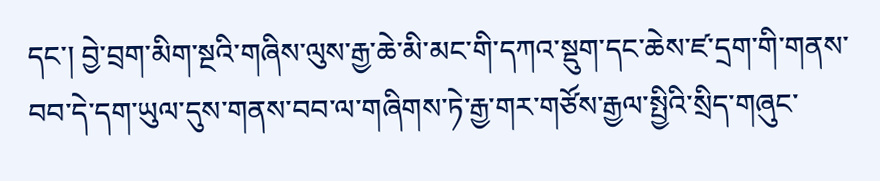དང་། བྱེ་བྲག་མིག་སྔའི་གཞིས་ལུས་རྒྱ་ཆེ་མི་མང་གི་དཀའ་སྡུག་དང་ཆེས་ཛ་དྲག་གི་གནས་བབ་དེ་དག་ཡུལ་དུས་གནས་བབ་ལ་གཞིགས་ཏེ་རྒྱ་གར་གཙོས་རྒྱལ་སྤྱིའི་སྲིད་གཞུང་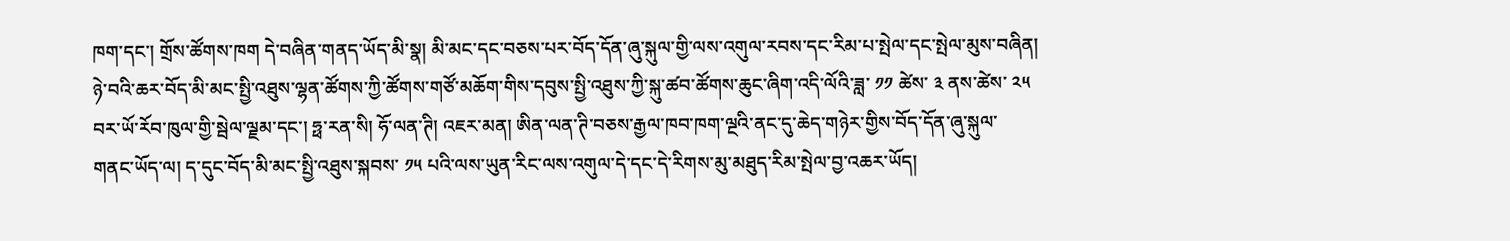ཁག་དང་། གྲོས་ཚོགས་ཁག དེ་བཞིན་གནད་ཡོད་མི་སྣ། མི་མང་དང་བཅས་པར་བོད་དོན་ཞུ་སྐུལ་གྱི་ལས་འགུལ་རབས་དང་རིམ་པ་སྤེལ་དང་སྤེལ་མུས་བཞིན། ཉེ་བའི་ཆར་བོད་མི་མང་སྤྱི་འཐུས་ལྷན་ཚོགས་ཀྱི་ཚོགས་གཙོ་མཆོག་གིས་དབུས་སྤྱི་འཐུས་ཀྱི་སྐུ་ཚབ་ཚོགས་ཆུང་ཞིག་འདི་ལོའི་ཟླ་ ༡༡ ཚེས་ ༣ ནས་ཚེས་ ༢༥ བར་ཡོ་རོབ་ཁུལ་གྱི་སྦེལ་ལྗམ་དང་། ཧྥ་རན་སི། ཧོ་ལན་ཊི། འཇར་མན། ཨིན་ལན་ཊི་བཅས་རྒྱལ་ཁབ་ཁག་ལྔའི་ནང་དུ་ཆེད་གཉེར་གྱིས་བོད་དོན་ཞུ་སྐུལ་གནང་ཡོད་ལ། ད་དུང་བོད་མི་མང་སྤྱི་འཐུས་སྐབས་ ༡༥ པའི་ལས་ཡུན་རིང་ལས་འགུལ་དེ་དང་དེ་རིགས་མུ་མཐུད་རིམ་སྤེལ་བྱ་འཆར་ཡོད།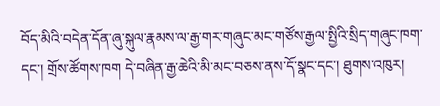བོད་མིའི་བདེན་དོན་ཞུ་སྐུལ་རྣམས་ལ་རྒྱ་གར་གཞུང་མང་གཙོས་རྒྱལ་སྤྱིའི་སྲིད་གཞུང་ཁག་དང་། གྲོས་ཚོགས་ཁག དེ་བཞིན་རྒྱ་ཆེའི་མི་མང་བཅས་ནས་དོ་སྣང་དང་། ཐུགས་འཁུར།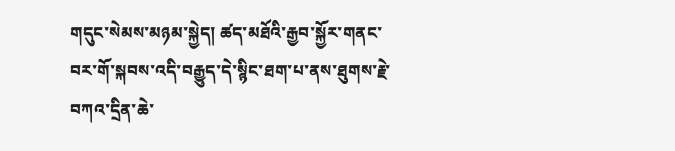གདུང་སེམས་མཉམ་སྐྱེད། ཚད་མཐོའི་རྒྱབ་སྐྱོར་གནང་བར་གོ་སྐབས་འདི་བརྒྱུད་དེ་སྙིང་ཐག་པ་ནས་ཐུགས་རྗེ་བཀའ་དྲིན་ཆེ་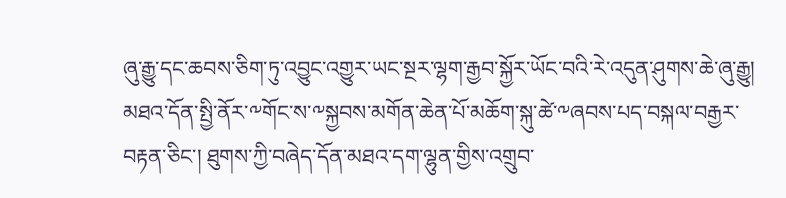ཞུ་རྒྱུ་དང་ཆབས་ཅིག་ཏུ་འབྱུང་འགྱུར་ཡང་སྔར་ལྷག་རྒྱབ་སྐྱོར་ཡོང་བའི་རེ་འདུན་ཤུགས་ཆེ་ཞུ་རྒྱུ། མཐའ་དོན་སྤྱི་ནོར་༸གོང་ས་༸སྐྱབས་མགོན་ཆེན་པོ་མཆོག་སྐུ་ཚེ་༸ཞབས་པད་བསྐལ་བརྒྱར་བརྟན་ཅིང་། ཐུགས་ཀྱི་བཞེད་དོན་མཐའ་དག་ལྷུན་གྱིས་འགྲུབ་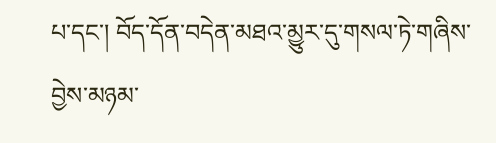པ་དང་། བོད་དོན་བདེན་མཐའ་མྱུར་དུ་གསལ་ཏེ་གཞིས་བྱེས་མཉམ་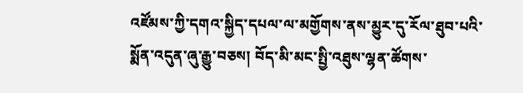འཛོམས་ཀྱི་དགའ་སྐྱིད་དཔལ་ལ་མགྱོགས་ནས་མྱུར་དུ་རོལ་ཐུབ་པའི་སྨོན་འདུན་ཞུ་རྒྱུ་བཅས། བོད་མི་མང་སྤྱི་འཐུས་ལྷན་ཚོགས་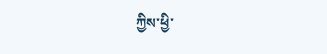ཀྱིས་ཕྱི་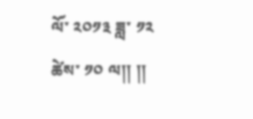ལོ་ ༢༠༡༣ ཟླ་ ༡༢ ཚེས་ ༡༠ ལ།། །།